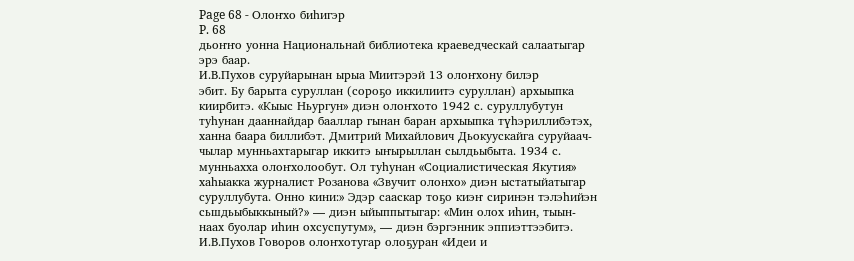Page 68 - Олоҥхо биһигэр
P. 68
дьоҥҥо уонна Национальнай библиотека краеведческай салаатыгар
эрэ баар.
И.В.Пухов суруйарынан ырыа Миитэрэй 13 олоҥхону билэр
эбит. Бу барыта суруллан (сороҕо иккилиитэ суруллан) архыыпка
киирбитэ. «Кыыс Ньургун» диэн олоҥхото 1942 с. суруллубутун
туһунан дааннайдар бааллар гынан баран архыыпка түһэриллибэтэх,
ханна баара биллибэт. Дмитрий Михайлович Дьокуускайга суруйаач-
чылар мунньахтарыгар иккитэ ыҥырыллан сылдьыбыта. 1934 с.
мунньахха олоҥхолообут. Ол туһунан «Социалистическая Якутия»
хаһыакка журналист Розанова «Звучит олонхо» диэн ыстатыйатыгар
суруллубута. Онно кини:» Эдэр сааскар тоҕо киэҥ сиринэн тэлэһийэн
сьшдьыбыккыный?» — диэн ыйыппытыгар: «Мин олох иһин, тыын-
наах буолар иһин охсуспутум», — диэн бэргэнник эппиэттээбитэ.
И.В.Пухов Говоров олоҥхотугар олоҕуран «Идеи и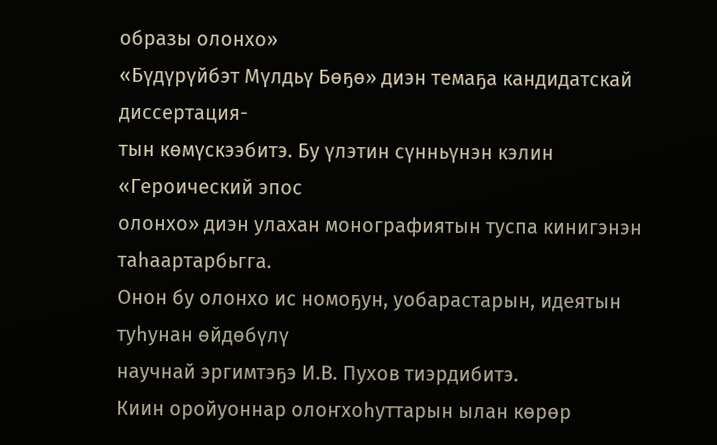образы олонхо»
«Бүдүрүйбэт Мүлдьү Бөҕө» диэн темаҕа кандидатскай диссертация-
тын көмүскээбитэ. Бу үлэтин сүнньүнэн кэлин «Героический эпос
олонхо» диэн улахан монографиятын туспа кинигэнэн таһаартарбьгга.
Онон бу олонхо ис номоҕун, уобарастарын, идеятын туһунан өйдөбүлү
научнай эргимтэҕэ И.В. Пухов тиэрдибитэ.
Киин оройуоннар олоҥхоһуттарын ылан көрөр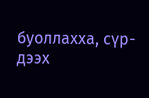буоллахха, сүр-
дээх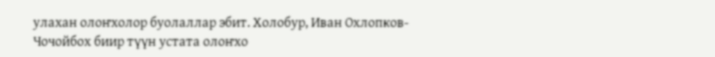улахан олоҥхолор буолаллар эбит. Холобур, Иван Охлопков-
Чочойбох биир түүн устата олоҥхо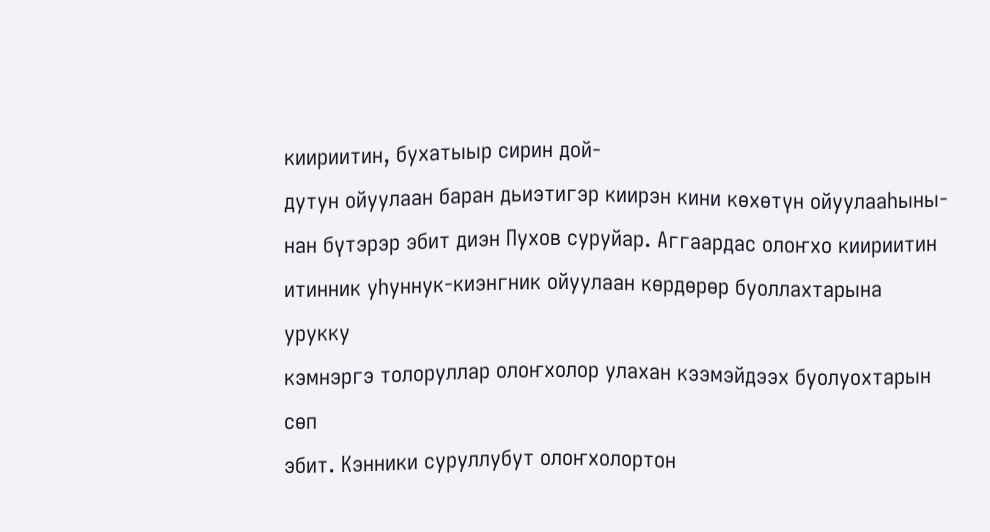киириитин, бухатыыр сирин дой-
дутун ойуулаан баран дьиэтигэр киирэн кини көхөтүн ойуулааһыны-
нан бүтэрэр эбит диэн Пухов суруйар. Аггаардас олоҥхо киириитин
итинник уһуннук-киэнгник ойуулаан көрдөрөр буоллахтарына урукку
кэмнэргэ толоруллар олоҥхолор улахан кээмэйдээх буолуохтарын сөп
эбит. Кэнники суруллубут олоҥхолортон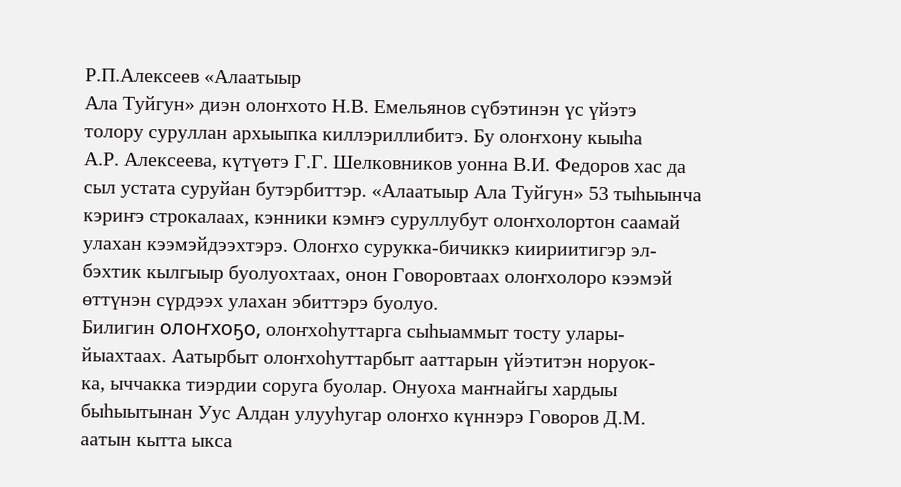Р.П.Алексеев «Алаатыыр
Ала Туйгун» диэн олоҥхото Н.В. Емельянов сүбэтинэн үс үйэтэ
толору суруллан архыыпка киллэриллибитэ. Бу олоҥхону кыыһа
А.Р. Алексеева, күтүөтэ Г.Г. Шелковников уонна В.И. Федоров хас да
сыл устата суруйан бутэрбиттэр. «Алаатыыр Ала Туйгун» 53 тыһыынча
кэриҥэ строкалаах, кэнники кэмҥэ суруллубут олоҥхолортон саамай
улахан кээмэйдээхтэрэ. Олоҥхо сурукка-бичиккэ киириитигэр эл-
бэхтик кылгыыр буолуохтаах, онон Говоровтаах олоҥхолоро кээмэй
өттүнэн сүрдээх улахан эбиттэрэ буолуо.
Билигин олоҥхоҕо, олоҥхоһуттарга сыһыаммыт тосту улары-
йыахтаах. Аатырбыт олоҥхоһуттарбыт ааттарын үйэтитэн норуок-
ка, ыччакка тиэрдии соруга буолар. Онуоха маҥнайгы хардыы
быһыытынан Уус Алдан улууһугар олоҥхо күннэрэ Говоров Д.М.
аатын кытта ыкса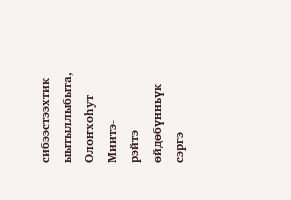сибээстээхтик ыытыллыбыта, Олоҥхоһут Миитэ-
рэйтэ өйдөбүнньүк сэргэ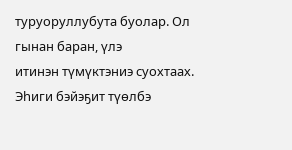туруоруллубута буолар. Ол гынан баран, үлэ
итинэн түмүктэниэ суохтаах. Эһиги бэйэҕит түөлбэ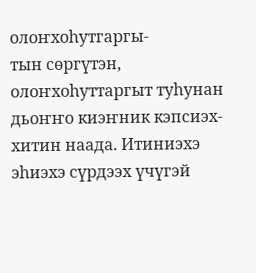олоҥхоһутгаргы-
тын сөргүтэн, олоҥхоһуттаргыт туһунан дьоҥҥо киэҥник кэпсиэх-
хитин наада. Итиниэхэ эһиэхэ сүрдээх үчүгэй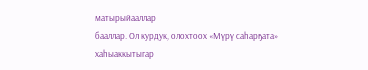матырыйааллар
бааллар. Ол курдук, олохтоох «Мүрү саһарҕата» хаһыаккытыгар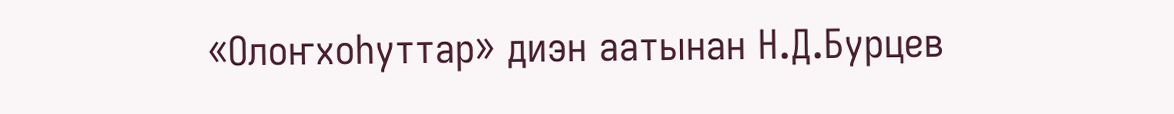«Олоҥхоһуттар» диэн аатынан Н.Д.Бурцев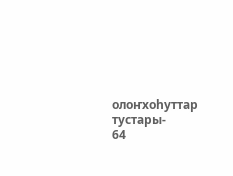олоҥхоһуттар тустары-
64